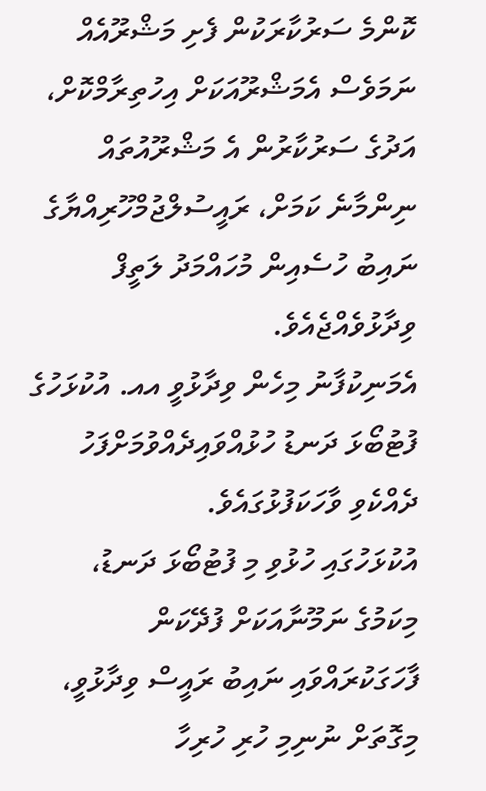ކޮންމެ ސަރުކާރަކުން ފެށި މަޝްރޫއެއް ނަމަވެސް އެމަޝްރޫއަކަށް އިހުތިރާމްކޮށް، އަދުގެ ސަރުކާރުން އެ މަޝްރޫއުތައް ނިންމާނެ ކަމަށް، ރައީސުލްޖުމްހޫރިއްޔާގެ ނައިބު ހުސެއިން މުހައްމަދު ލަތީފް ވިދާޅުވެއްޖެއެވެ.
އެމަނިކުފާނު މިހެން ވިދާޅުވީ އއ. އުކުޅަހުގެ ފުޓުބޯޅަ ދަނޑު ހުޅުއްވައިދެއްވުމަށްފަހު ދެއްކެވި ވާހަކަފުޅުގައެވެ.
އުކުޅަހުގައި ހުޅުވި މި ފުޓުބޯޅަ ދަނޑު، މިކަމުގެ ނަމޫނާއަކަށް ފުދޭކަން ފާހަގަކުރައްވައި ނައިބު ރައީސް ވިދާޅުވީ، މިގޮތަށް ނުނިމި ހުރި ހުރިހާ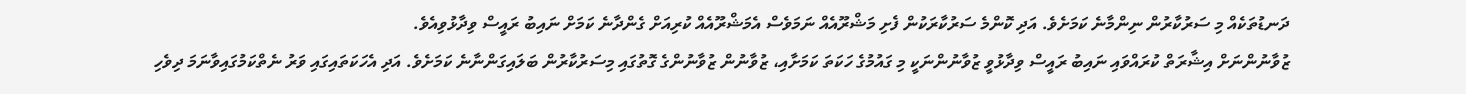ދަނޑުތަކެއް މި ސަރުކާރުން ނިންމާނެ ކަމަށެވެ. އަދި ކޮންމެ ސަރުކާރަކުން ފެށި މަޝްރޫއެއް ނަމަވެސް އެމަޝްރޫއެއް ކުރިއަށް ގެންދާނެ ކަމަށް ނައިބު ރައީސް ވިދާޅުވިއެވެ.
ޒުވާނުންނަށް އިޝާރަތް ކުރައްވައި ނައިބު ރައީސް ވިދާޅުވީ ޒުވާނުންނަކީ މި ގައުމުގެ ހަކަތަ ކަމަށާއި، ޒުވާނުން ޒުވާނުންގެ ގޮތުގައި މިސަރުކާރުން ބަލައިގަންނާނެ ކަމަށެވެ. އަދި އެހަކަތައިގައި ވަރު ނެތްކަމުގައިވާނަމަ ދިވެހި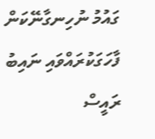ގައުމު ނުހިނގާނޭކަން ފާހަގަކުރައްވައި ނައިބު ރައީސް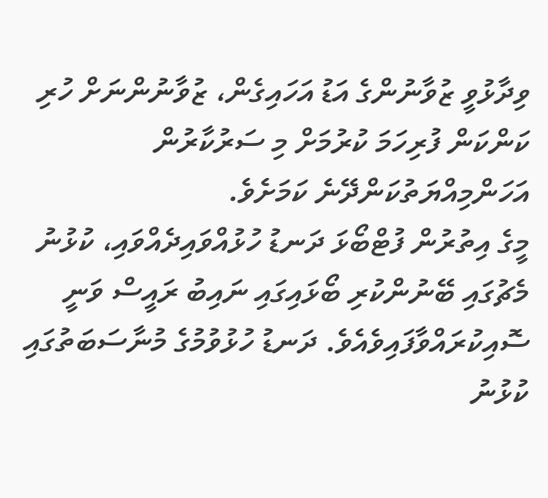ވިދާޅުވީ ޒުވާނުންގެ އަޑު އަހައިގެން، ޒުވާނުންނަށް ހުރި ކަންކަން ފުރިހަމަ ކުރުމަށް މި ސަރުކާރުން އަހަންމިއްޔަތުކަންދޭނެ ކަމަށެވެ.
މީގެ އިތުރުން ފުޓްބޯޅަ ދަނޑު ހުޅުއްވައިދެއްވައި، ކުޅުނު މެޗުގައި ބޭނުންކުރި ބޯޅައިގައި ނައިބު ރައީސް ވަނީ ސޮއިކުރައްވާފައިވެއެވެ. ދަނޑު ހުޅުވުމުގެ މުނާސަބަތުގައި ކުޅުނު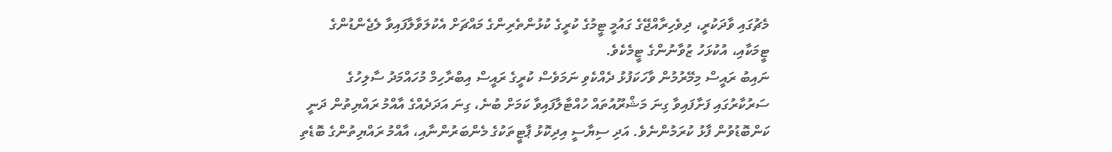މެޗުގައި ވާދަކުރީ، ދިވެހިރާއްޖޭގެ ގައުމީ ޓީމުގެ ކުރީގެ ކުޅުންތެރިންގެ މައްޗަށް އެކުލަވާލާފައިވާ ލެޖެންޑުންގެ ޓީމަކާއި، އުކުޅަހު ޒުވާނުންގެ ޓީމެކެވެ.
ނައިބު ރައީސް މިމޭރުމުން ވާހަކަފުޅު ދެއްކެވި ނަމަވެސް ކުރީގެ ރައީސް އިބްރާހިމް މުހައްމަދު ސާލިހުގެ ސަރުކާރުގައި ފަށާފައިވާ ގިނަ މަޝްރޫއުތައް ހުއްޓާލާފައިވާ ކަމަށް ބުނެ، ގިނަ އަދަދެއްގެ އާއްމު ރައްޔިތުން ދަނީ ކަންބޮޑުވުން ފާޅު ކުރަމުންނެވެ. އަދި ސިޔާސީ އިދިކޮޅު ޕާޓީތަކުގެ މެންބަރުންނާއި، އާއްމު ރައްޔިތުންގެ ބޮޑެތި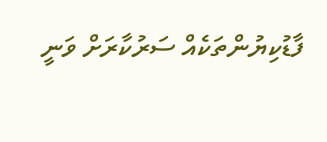ފާޑުކިޔުންތަކެއް ސަރުކާރަށް ވަނީ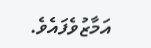އަމާޒުވެފައެވެ.